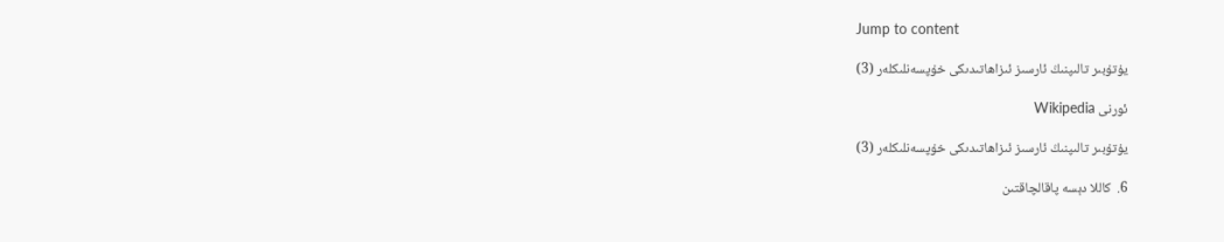Jump to content

يۇتۇبىر تالىپنىڭ ئارسىز ئىزاھاتىدىكى خۇپسەنلىكلەر (3)

ئورنى Wikipedia

يۇتۇبىر تالىپنىڭ ئارسىز ئىزاھاتىدىكى خۇپسەنلىكلەر (3)

6.  كاللا دېسە پاقالچاقتىن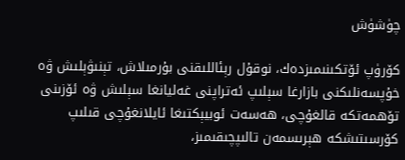چۈشۈش

كۆرۈپ ئۆتكىنىمىزدەك، نوقۇل رېئاللىقنى بۇرمىلاش، تېنىۋېلىش ۋە خۇپسەنلىكنى بازارغا سېلىپ ئەتراپنى غەليانغا سېلىش ۋە ئۆزىنى تۆھمەتكە قالغۇچى، ھەسەت ئوبيېكتىغا ئايلانغۇچى قىلىپ كۆرسىتىشكە ھېرىسمەن تالىپچىقىمىز،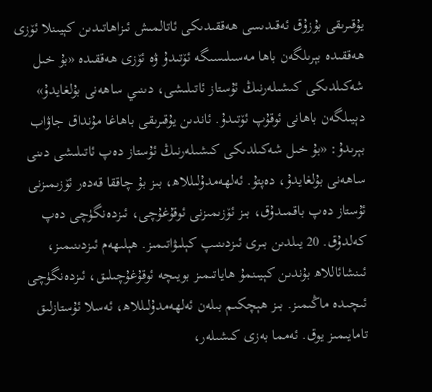يۇقىرىقى بۇزۇق ئەقىدىسى ھەققىدىكى ئاتالمىش ئىزاھاتىدىن كېيىنلا ئۆزى ھەققىدە بېرىلگەن باھا مەسىلىسىگە ئۆتىدۇ ۋە ئۆزى ھەققىدە «بۇ خىل شەكىلدىكى كىشىلەرنىڭ ئۇستاز ئاتىلىشى، دىنىي ساھەنى بۇلغايدۇ» دېيىلگەن باھانى ئوقۇپ ئۆتىدۇ. ئاندىن يۇقىرىقى باھاغا مۇنداق جاۋاب بېرىدۇ: «بۇ خىل شەكىلدىكى كىشىلەرنىڭ ئۇستاز دەپ ئاتىلىشى دىنى ساھەنى بۇلغايدۇ، دەپتۇ. ئەلھەمدۇلىللاھ، بىز بۇ چاققا قەدەر ئۆزىمىزنى ئۇستاز دەپ باقمىدۇق، بىز ئۆزىمىزنى ئوقۇغۇچى، ئىزدەنگۈچى دەپ كەلدۇق. 20 يىلدىن بىرى ئىزدىنىپ كېلىۋاتىمىز. ھېلىھەم ئىزدىنىمىز، ئىنشائاللاھ بۇندىن كېيىنمۇ ھاياتىمىز بويىچە ئوقۇغۇچىلىق، ئىزدەنگۈچى ئىچىدە ماڭىمىز. بىز ھېچكىم بىلەن ئەلھەمدۇلىللاھ، ئەسلا ئۇستازلىق تامايىمىز يوق. ئەمما بەزى كىشىلەر،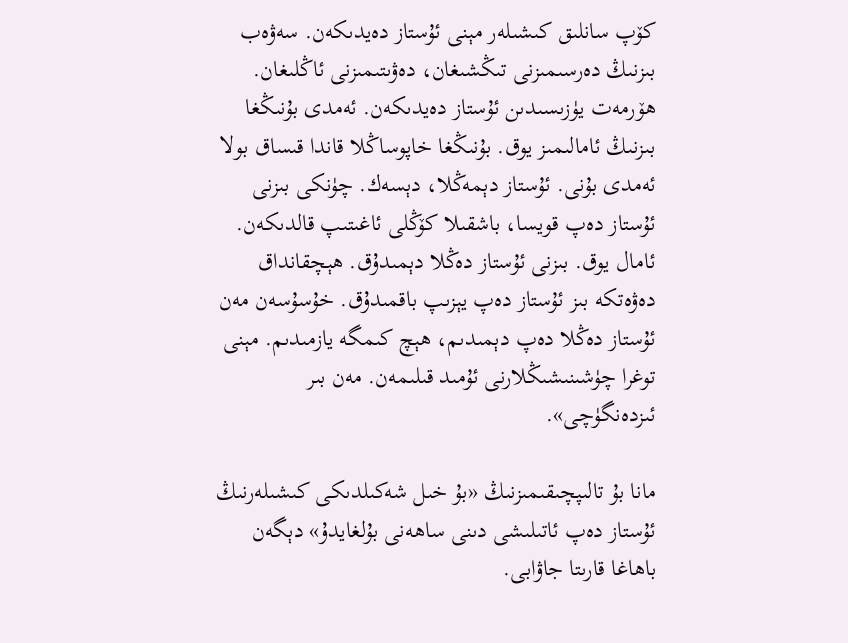كۆپ سانلىق كىشىلەر مېنى ئۇستاز دەيدىكەن. سەۋەب بىزنىڭ دەرسىمىزنى تىڭشىغان، دەۋىتىمىزنى ئاڭلىغان. ھۆرمەت يۈزىسىدىن ئۇستاز دەيدىكەن. ئەمدى بۇنىڭغا بىزنىڭ ئامالىمىز يوق. بۇنىڭغا خاپوساڭلا قاندا قىساق بولا ئەمدى بۇنى. ئۇستاز دېمەڭلا، دېسەك. چۈنكى بىزنى ئۇستاز دەپ قويسا، باشقىلا كۆڭلى ئاغىتىپ قالدىكەن. ئامال يوق. بىزنى ئۇستاز دەڭلا دېمىدۇق. ھېچقانداق دەۋەتكە بىز ئۇستاز دەپ يېزىپ باقمىدۇق. خۇسۇسەن مەن ئۇستاز دەڭلا دەپ دېمىدىم، ھېچ كىمگە يازمىدىم. مېنى توغرا چۈشىنىشىڭلارنى ئۇمىد قىلىمەن. مەن بىر ئىزدەنگۈچى».

مانا بۇ تالىپچىقىمىزنىڭ «بۇ خىل شەكىلدىكى كىشىلەرنىڭ ئۇستاز دەپ ئاتىلىشى دىنى ساھەنى بۇلغايدۇ» دېگەن باھاغا قارىتا جاۋابى.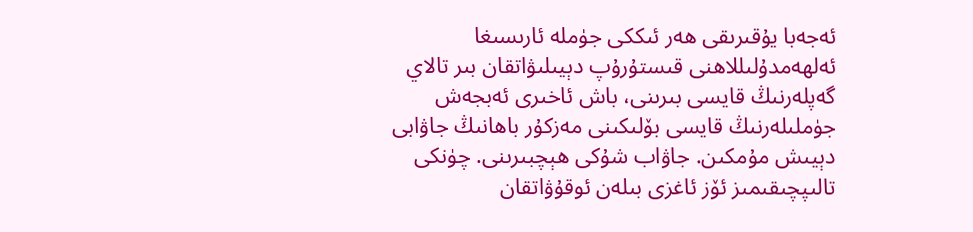ئەجەبا يۇقىرىقى ھەر ئىككى جۈملە ئارىسىغا ئەلھەمدۇلىللاھنى قىستۇرۇپ دېيىلىۋاتقان بىر تالاي گەپلەرنىڭ قايسى بىرىنى، باش ئاخىرى ئەبجەش جۈملىلەرنىڭ قايسى بۆلىكىنى مەزكۇر باھانىڭ جاۋابى دېيىش مۇمكىن. جاۋاب شۇكى ھېچبىرىنى. چۈنكى تالىپچىقىمىز ئۆز ئاغزى بىلەن ئوقۇۋاتقان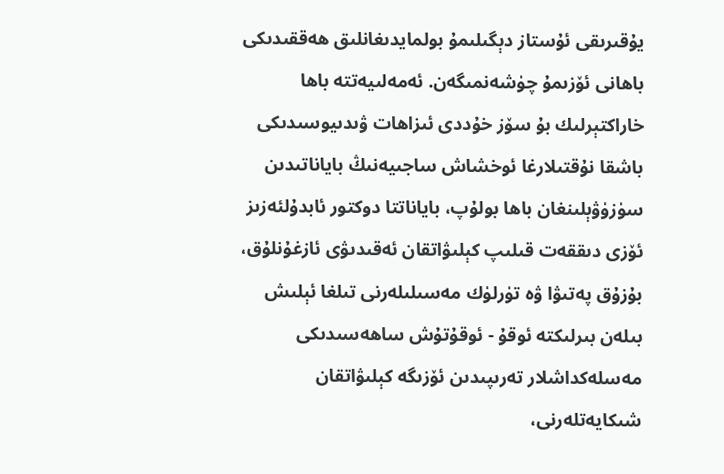يۇقىرىقى ئۇستاز دېگىلىمۇ بولمايدىغانلىق ھەققىدىكى باھانى ئۆزىمۇ چۈشەنمىگەن. ئەمەلىيەتتە باھا خاراكتېرلىك بۇ سۆز خۇددى ئىزاھات ۋىدىيوسىدىكى باشقا نۇقتىلارغا ئوخشاش ساجىيەنىڭ باياناتىدىن سۈزۈۋېلىنغان باھا بولۇپ، باياناتتا دوكتور ئابدۇلئەزىز ئۆزى دىققەت قىلىپ كېلىۋاتقان ئەقىدىۋى ئازغۇنلۇق، بۇزۇق پەتىۋا ۋە تۈرلۈك مەسىلىلەرنى تىلغا ئېلىش بىلەن بىرلىكتە ئوقۇ - ئوقۇتۇش ساھەسىدىكى مەسلەكداشلار تەرىپىدىن ئۆزىگە كېلىۋاتقان شىكايەتلەرنى،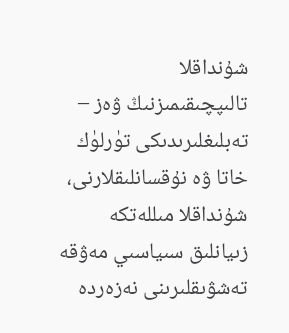شۇنداقلا تالىپچىقىمىزنىڭ ۋەز – تەبلىغلىرىدىكى تۈرلۈك خاتا ۋە نۇقسانلىقلارنى، شۇنداقلا مىللەتكە زىيانلىق سىياسىي مەۋقە تەشۋىقلىرىنى نەزەردە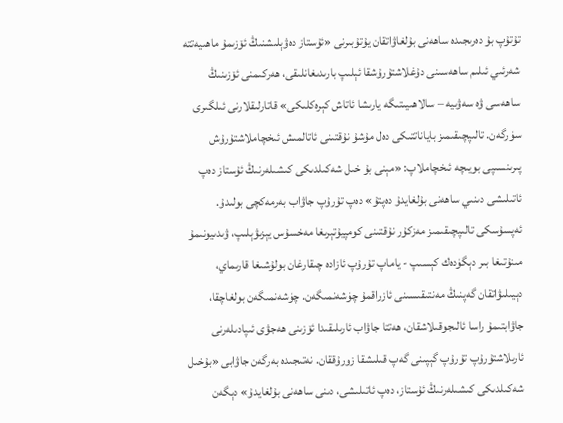تۇتۇپ بۇ دەرىجىدە ساھەنى بۇلغاۋاتقان يۇتۇبىرنى «ئۇستاز دەۋېلىشنىڭ ئۆزىمۇ ماھىيەتتە شەرئىي ئ‍ىلىم ساھەسىنى دۇغلاشتۇرۇشقا ئېلىپ بارىدىغانلىقى، ھەركىمنى ئۆزىنىڭ ساھەسى ۋە سەۋىيە – سالاھىيىتىگە يارىشا ئاتاش كېرەكلىكى» قاتارلىقلارنى ئىلگىرى سۈرگەن. تالىپچىقىمىز باياناتتىكى دەل مۇشۇ نۇقتىنى ئاتالمىش ئىخچاملاشتۇرۇش پىرىنسىپى بويىچە ئىخچاملاپ: «مېنى بۇ خىل شەكىلدىكى كىشىلەرنىڭ ئۇستاز دەپ ئاتىلىشى دىنىي ساھەنى بۇلغايدۇ دەپتۇ» دەپ تۇرۇپ جاۋاب بەرمەكچى بولىدۇ. ئەپسۇسكى تالىپچىقىمىز مەزكۇر نۇقتىنى كومپيۇتېرىغا مەخسۇس يېزىۋېلىپ، ۋىدىيونىمۇ مىنۇتىغا بىر دېگۈدەك كېسىپ - ياماپ تۇرۇپ ئازادە چىقارغان بولۇشىغا قارىماي، دېيىلىۋاتقان گەپنىڭ مەنتىقىسىنى ئازراقمۇ چۈشەنمىگەن. چۈشەنمىگەن بولغاچقا، جاۋابتىمۇ راسا ئالىجوقىلاشقان، ھەتتا جاۋاب ئارىلىقىدا ئۆزىنى ھەجۋى ئىپادىلەرنى ئارىلاشتۇرۇپ تۇرۇپ گېپىنى گەپ قىلىشقا زورۇققان. نەتىجىدە بەرگەن جاۋابى «بۇخىل شەكىلدىكى كىشىلەرنىڭ ئۇستاز، دەپ ئاتىلىشى، دىنى ساھەنى بۇلغايدۇ» دېگەن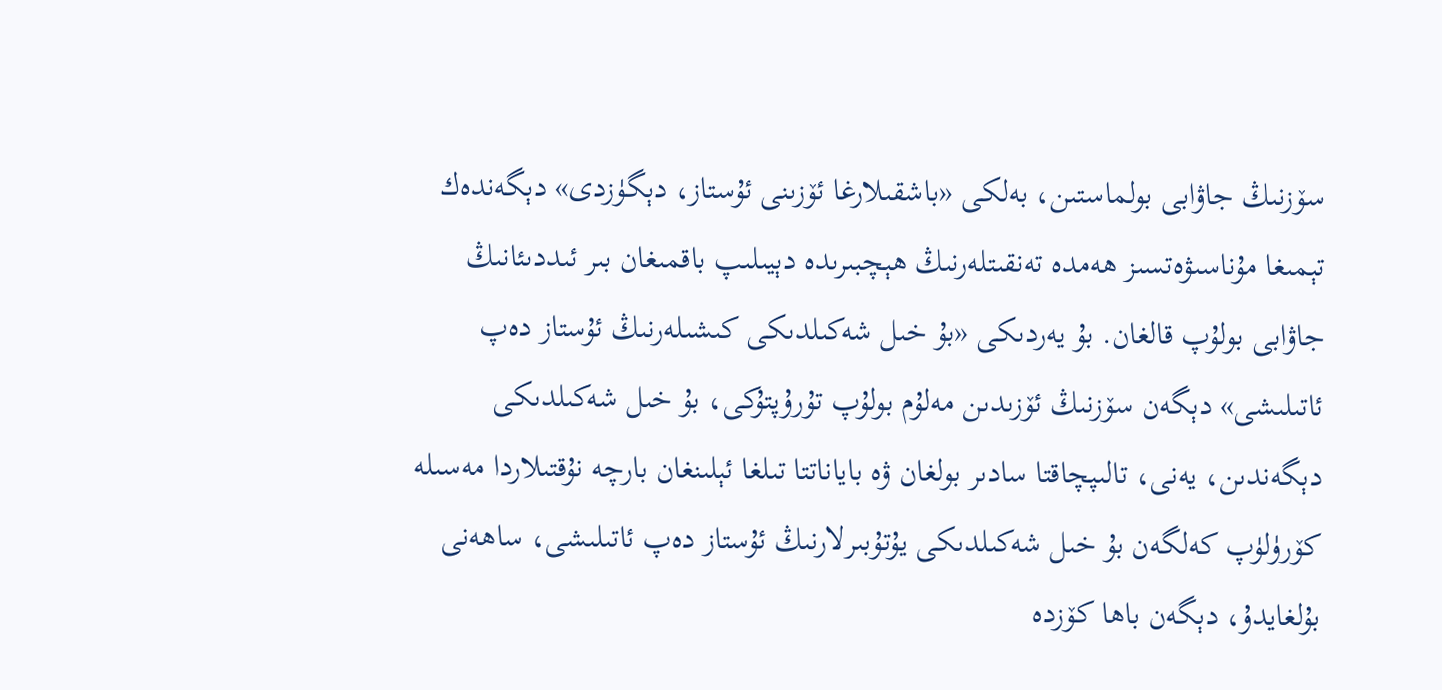سۆزنىڭ جاۋابى بولماستىن، بەلكى «باشقىلارغا ئۆزىنى ئۇستاز، دېگۈزدى» دېگەندەك تېمىغا مۇناسىۋەتسىز ھەمدە تەنقىتلەرنىڭ ھېچبىرىدە دېيىلىپ باقمىغان بىر ئىددىئانىڭ جاۋابى بولۇپ قالغان. بۇ يەردىكى «بۇ خىل شەكىلدىكى كىشىلەرنىڭ ئۇستاز دەپ ئاتىلىشى» دېگەن سۆزنىڭ ئۆزىدىن مەلۇم بولۇپ تۇرۇپتۇكى، بۇ خىل شەكىلدىكى دېگەندىن، يەنى، تالىپچاقتا سادىر بولغان ۋە باياناتتا تىلغا ئېلىنغان بارچە نۇقتىلاردا مەسىلە كۆرۈلۈپ كەلگەن بۇ خىل شەكىلدىكى يۇتۇبىرلارنىڭ ئۇستاز دەپ ئاتىلىشى، ساھەنى بۇلغايدۇ، دېگەن باھا كۆزدە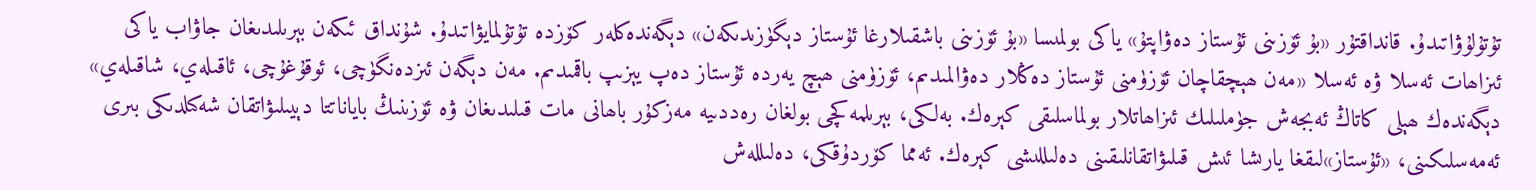تۇتۇلۇۋاتىدۇ. قانداقتۇر «بۇ ئۆزىنى ئۇستاز دەۋاپتۇ» ياكى بولمىسا «بۇ ئۆزىنى باشقىلارغا ئۇستاز دېگۈزىدىكەن» دېگەندەكلەر كۆزدە تۇتۇلمايۋاتىدۇ. شۇنداق ئىكەن بېرىلىدىغان جاۋاب ياكى ئىزاھات ئەسلا ۋە ئەسلا «مەن ھېچقاچان ئۆزۈمنى ئۇستاز دەڭلار دەۋالمىدىم، ئۆزۈمنى ھېچ يەردە ئۇستاز دەپ يېزىپ باقمىدىم. مەن دېگەن ئىزدەنگۈچى، ئوقۇغۇچى، ئاقىلەي، شاقىلەي» دېگەندەك ھېلى كاتاڭ ئەبجەش جۈملىلىك ئىزاھاتلار بولماسلىقى كېرەك. بەلكى، بېرىلمەكچى بولغان رەددىيە مەزكۇر باھانى مات قىلىدىغان ۋە ئۆزىنىڭ باياناتتا دېيىلىۋاتقان شەكىلدىكى بىرى ئەمەسلىكىنى، «ئۇستاز»لىقغا يارىشا ئىش قىلىۋاتقانلىقىنى دەلىللىشى كېرەك. ئەمما كۆردۇقكى، دەلىللەش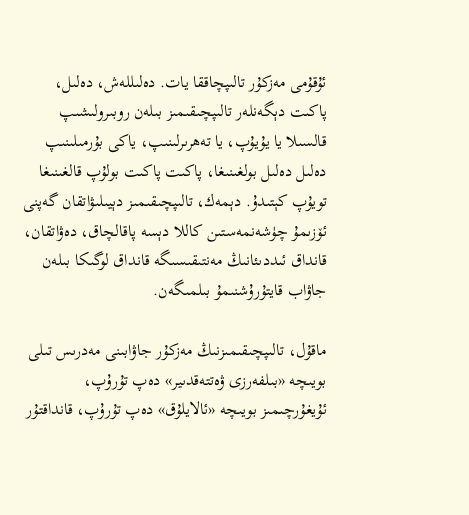ئۇقۇمى مەزكۇر تالىپچاققا يات. دەلىللەش، دەلىل، پاكىت دېگەنلەر تالىپچىقىمىز بىلەن روبىرولىشىپ قالسىلا يا يۇيۇپ، يا تەھرىرلىنىپ، ياكى بۇرمىلىنىپ دەلىل دەلىل بولغىنىغا، پاكىت پاكىت بولۇپ قالغىنىغا تويۇپ كېتىدۇ. دېمەك، تالىپچىقىمىز دېيىلىۋاتقان گەپنى ئۆزىمۇ چۈشەنمەستىن كاللا دېسە پاقالچاق، دەۋاتقان، قانداق ئىددىئانىڭ مەنتىقىسىگە قانداق لوگىكا بىلەن جاۋاب قايتۇرۇشنىمۇ بىلمىگەن.

ماقۇل، تالىپچىقىمىزنىڭ مەزكۇر جاۋابىنى مەدرىس تىلى بويىچە «بىلفەرزى ۋەتتەقدىير» دەپ تۇرۇپ، ئۇيغۇرچىمىز بويىچە «ئالايلۇق» دەپ تۇرۇپ، قانداقتۇر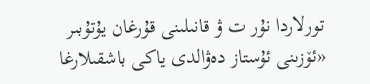تورلاردا نۇر ت ۋ قانىلىنى قۇرغان يۇتۇبىر «ئۆزىنى ئۇستاز دەۋالدى ياكى باشقىلارغا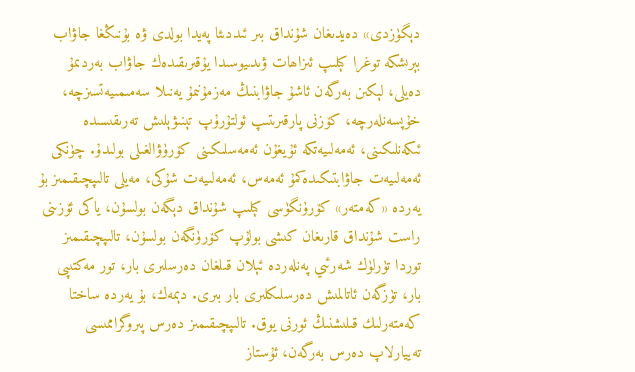دېگۈزدى» دەيدىغان شۇنداق بىر ئىددىئا پەيدا بولدى ۋە بۇنىڭغا جاۋاب بېرىشكە توغرا كېلىپ ئىزاھات ۋىدىيوسىدا يۇقىرىقىدەك جاۋاب بەردىمۇ دەيلى، لېكىن بەرگەن ئاشۇ جاۋابنىڭ مەزمۇنىمۇ يەنىلا سەمىمىيەتسىزچە، خۇپسەنلەرچە، كۆزنى پارقىرىتىپ ئولتۇرۇپ تېنىۋېلىش تەرىقىسىدە ئىكەنلىكىنى، ئەمەلىيەتكە ئۇيغۇن ئەمەسلىكىنى كۆرۈۋالغىلى بولىدۇ. چۈنكى ئەمەلىيەت جاۋابتىكىدەكمۇ ئەمەس، ئەمەلىيەت شۇكى، مەيلى تالىپچىقىمىز بۇ يەردە «كەمتەر» كۆرۈنگۈسى كېلىپ شۇنداق دېگەن بولسۇن، ياكى ئۆزىنى راست شۇنداق قارىغان كىشى بولۇپ كۆرۈنگەن بولسۇن، تالىپچىقىمىز توردا تۈرلۈك شەرئىي پەنلەردە ئېلان قىلغان دەرسلىرى بار، تور مەكتىپى بار، تۈزگەن ئاتالمىش دەرسلىكلىرى بار بىرى. دېمەك، بۇ يەردە ساختا كەمتەرلىك قىلىشنىڭ ئورنى يوق. تالىپچىقىمىز دەرس پىروگراممىسى تەييارلاپ دەرس بەرگەن، ئۇستاز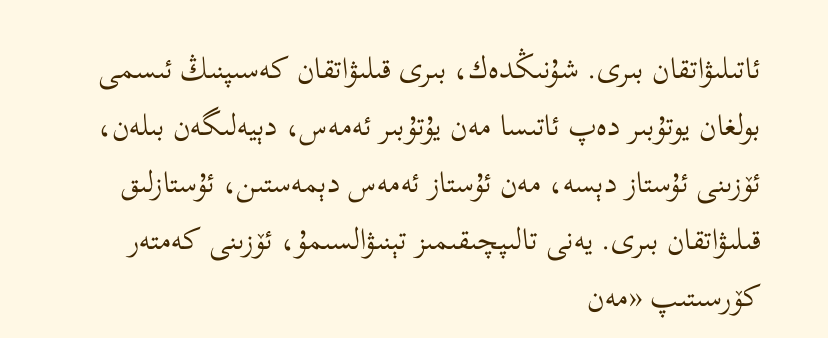ئاتىلىۋاتقان بىرى. شۇنىڭدەك، بىرى قىلىۋاتقان كەسىپنىڭ ئىسمى بولغان يوتۇبىر دەپ ئاتىسا مەن يۇتۇبىر ئەمەس، دېيەلىگەن بىلەن، ئۆزىنى ئۇستاز دېسە، مەن ئۇستاز ئەمەس دېمەستىن، ئۇستازلىق قىلىۋاتقان بىرى. يەنى تالىپچىقىمىز تېنىۋالسىمۇ، ئ‍ۆزىنى كەمتەر كۆرسىتىپ «مەن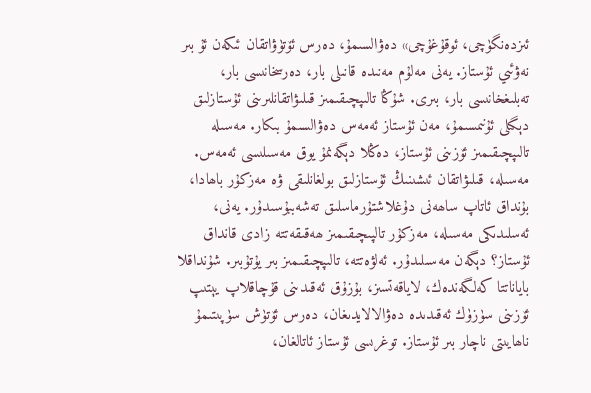ئىزدەنگۈچى، ئوقۇغۇچى» دەۋالسىمۇ، دەرس ئ‍ۆتۈۋاتقان ئىكەن ئۇ بىر نەۋئىي ئۇستاز. يەنى مەلۇم مەنىدە قانىلى بار، دەرسخانىسى بار، تەبلىغخانىسى بار، بىرى. شۇڭا تالىپچىقىمىز قىلىۋاتقانلىرىنى ئۇستازلىق دېگىلى ئۇنىمسىمۇ، مەن ئۇستاز ئەمەس دەۋالسىمۇ بىكار. مەسىلە تالىپچىقىمىز ئۆزىنى ئۇستاز، دەڭلا دېگەنمۇ يوق مەسىلىسى ئەمەس. مەسىلە، قىلىۋاتقان ئىشىنىڭ ئۇستازلىق بولغانلىقى ۋە مەزكۇر باھادا، بۇنداق ئاتاپ ساھەنى دۇغلاشتۇرماسلىق تەشەببۇسىدۇر. يەنى، ئەسلىدىكى مەسىلە، مەزكۇر تالپىچىقىمىز ھەقىقەتتە زادى قانداق ئۇستاز؟ دېگەن مەسىلىدۇر. ئەلۋەتتە، تالىپچىقىمىز بىر يۇتۇبىر. شۇنداقلا باياناتتا كەلگەندەك، لاياقەتسىز، بۇزۇق ئەقىدىنى قۇچاقلاپ يېتىپ ئۆزىنى سۈزۈك ئەقىدىدە دەۋالالايدىغان، دەرس ئۆتۈش سۈپىتىمۇ ناھايىتى ناچار بىر ئۇستاز. توغرىسى ئۇستاز ئاتالغان،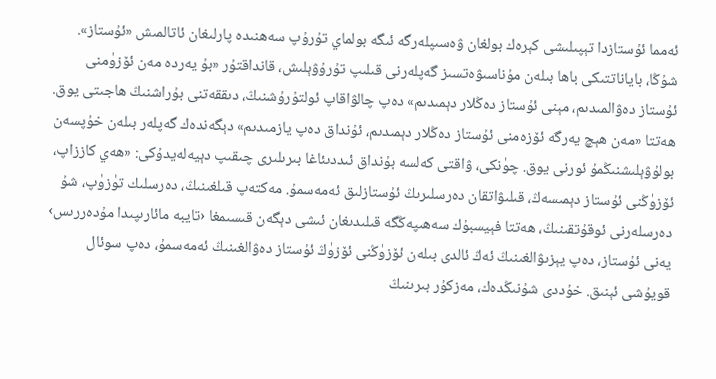ئەمما ئۇستازدا تېپىلىشى كېرەك بولغان ۋەسىپلەرگە ئىگە بولماي تۇرۇپ سەھنىدە پارلىغان ئاتالمىش «ئۇستاز». شۇڭا، باياناتتىكى باھا بىلەن مۇناسىۋەتسىز گەپلەرنى قىلىپ تۇرۇۋېلىش، قانداقتۇر «بۇ يەردە مەن ئۆزۈمنى ئۇستاز دەۋالمىدىم، مېنى ئۇستاز دەڭلار دېمىدىم» دەپ چالۋاقاپ ئولتۇرۇشنىڭ، دىققەتنى بۇراشنىڭ ھاجىتى يوق. ھەتتا «مەن ھېچ يەرگە ئۆزەمنى ئۇستاز دەڭلار دېمىدىم، ئۇنداق دەپ يازمىدىم» دېگەندەك گەپلەر بىلەن خۇپسەن بولۇۋېلىشنىڭمۇ ئورنى يوق. چۈنكى، ۋاقتى كەلسە بۇنداق ئىددىئاغا بىرىلىرى چىقىپ دېيەلەيدۇكى: «ھەي كاززاپ، ئۆزۈڭنى ئۇستاز دېمىسەڭ، قىلىۋاتقان دەرسلىرىڭ ئۇستازلىق ئەمەسمۇ. مەكتەپ قىلغىنىڭ، دەرسلىك تۈزۈپ، شۇ دەرسلەرنى ئوقۇتقىنىڭ، ھەتتا فېيسبۇك سەھىپەڭگە قىلىدىغان ئىشى دېگەن قىسىمغا ‹تايبە مائارىپىدا مۇدەررىس› يەنى ئۇستاز، دەپ يېزىۋالغىنىڭ ئەڭ ئالدى بىلەن ئۆزۈڭنى ئۆزۈڭ ئۇستاز دەۋالغىنىڭ ئەمەسمۇ، دەپ سوئال قويۇشى ئېنىق. خۇددى شۇنىڭدەك، مەزكۇر بىرىنىڭ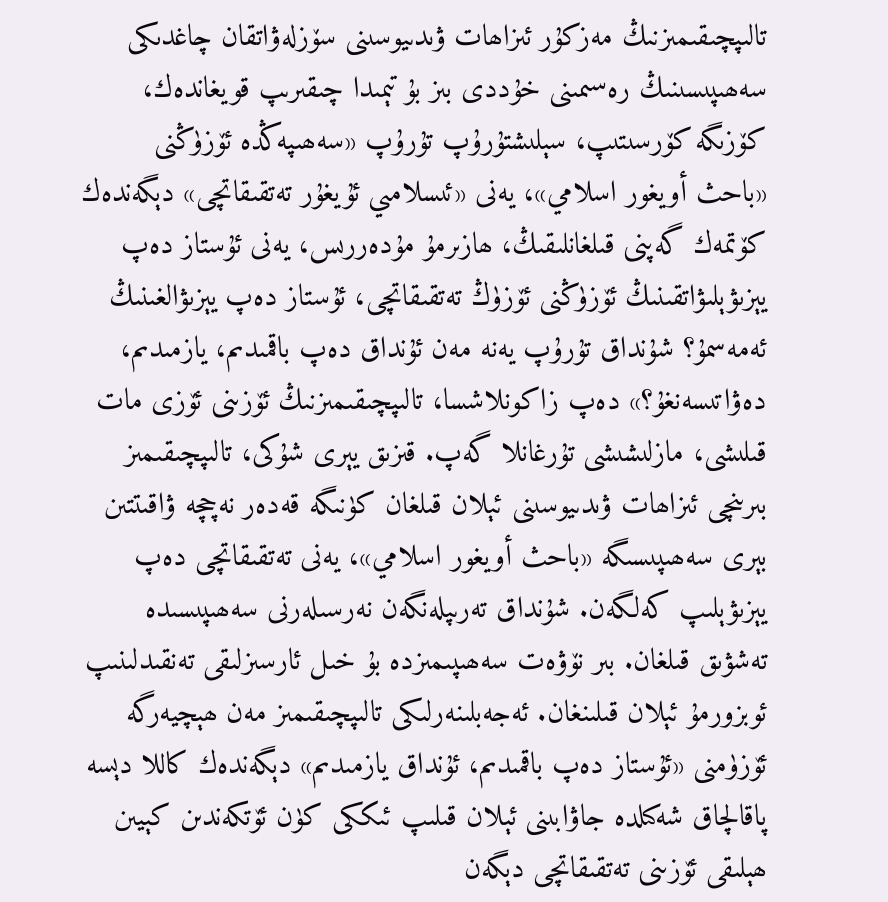تالىپچىقىمىزنىڭ مەزكۇر ئىزاھات ۋىدىيوسىنى سۆزلەۋاتقان چاغدىكى سەھىپىسىنىڭ رەسىمىنى خۇددى بىز بۇ تېمىدا چىقىرىپ قويغاندەك، كۆزىگە كۆرسىتىپ، سېلىشتۇرۇپ تۇرۇپ «سەھىپەڭدە ئۆزۈڭنى «باحث أويغور اسلامي»، يەنى «ئىسلامىي ئۇيغۇر تەتقىقاتچى» دېگەندەك كۆتمەك گەپنى قىلغانلىقىڭ، ھازىرمۇ مۇدەررىس، يەنى ئۇستاز دەپ يېزىۋېلىۋاتقىنىڭ ئۆزۈڭنى ئۆزۈڭ تەتقىقاتچى، ئۇستاز دەپ يېزىۋالغىنىڭ ئەمەسمۇ؟ شۇنداق تۇرۇپ يەنە مەن ئۇنداق دەپ باقمىدىم، يازمىدىم، دەۋاتىسەنغۇ؟» دەپ زاكونلاشسا، تالىپچىقىمىزنىڭ ئۆزىنى ئۆزى مات قىلىشى، مازلىشىشى تۇرغانلا گەپ. قىزىق يېرى شۇكى، تالىپچىقىمىز بىرىنچى ئىزاھات ۋىدىيوسىنى ئېلان قىلغان كۈنىگە قەدەر نەچچە ۋاقىتتىن بېرى سەھىپىسىگە «باحث أويغور اسلامي»، يەنى تەتقىقاتچى دەپ يېزىۋېلىپ كەلگەن. شۇنداق تەرىپلەنگەن نەرسىلەرنى سەھىپىسىدە تەشۋىق قىلغان. بىر نۆۋەت سەھىپىمىزدە بۇ خىل ئارسىزلىقى تەنقىدلىنىپ ئوبزورمۇ ئېلان قىلىنغان. ئەجەبلىنەرلىكى تالىپچىقىمىز مەن ھېچيەرگە ئۆزۈمنى «ئۇستاز دەپ باقمىدىم، ئۇنداق يازمىدىم» دېگەندەك كاللا دېسە پاقالچاق شەكىلدە جاۋابىنى ئ‍ېلان قىلىپ ئىككى كۈن ئۆتكەندىن كېيىن ھېلىقى ئۆزىنى تەتقىقاتچى دېگەن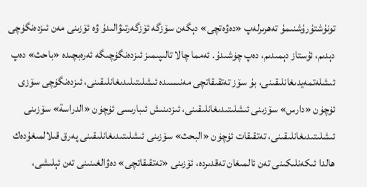تونۇشتۇرۇشنىمۇ تەھرىرلەپ «دەۋەتچى» دېگەن سۆزگە ئۆزگەرتىۋالىدۇ ۋە ئۆزىنى مەن ئىزدەنگۈچى دېدىم، ئۇستاز دېمىدىم، دەپ چۈشىدۇ. ئەمما چالا تالىپىمىز ئىزدەنگۈچىگە ئەرەبچىدە «باحث» دەپ ئىشلەتمەيدىغانلىقىنى، بۇ سۆز تەتقىقاتچى مەنىسىدە ئىشلىتىلىدىغانلىقىنى، ئىزدەنگۈچى سۆزى ئۈچۈن «دارس» سۆزىنى ئىشلىتىدىغانلىقىنى، ئىزدىنىش ئىبارىسى ئۈچۈن «الدراسة» سۆزىنى ئىشلىتىدىغانلىقىنى، تەتقىقات ئۈچۈن «البحث» سۆزىنى ئىشلىتىدىغانلىقىنى پەرق قىلالمىغۇدەك ھالدا ئىكەنلىكىنى تەن ئالمىغان تەقدىردە، ئۆزىنى «تەتقىقاتچى» دەۋالغىنىنى تەن ئېلىشى،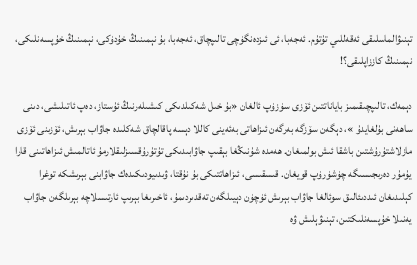تېنىۋالماسلىقى ئەقەللىي تۇتۇم. ئەجەبا، ئى ئىزدەنگۈچى تالىپچاق، ئەجەبا، بۇ نېمىنىڭ خۇدۈكى، نېمىنىڭ خۇپسەنلىكى، نېمىنىڭ كاززاپلىقى؟!

دېمەك، تالىپچىقىمىز باياناتتىن ئۆزى سۈزۈپ ئالغان «بۇ خىل شەكىلدىكى كىشىلەرنىڭ ئۇستاز، دەپ ئاتىلىشى، دىنى ساھەنى بۇلغايدۇ »، دېگەن سۆزگە بەرگەن ئىزاھاتى بەئەينى كاللا دېسە پاقالچاق شەكلىدە جاۋاب بېرىش، ئۆزىنى ئۆزى مازلاشتۇرۇشتىن باشقا ئىش بولمىغان. ھەمدە شۇنىڭغا بېقىپ جاۋابىدىكى تۇتۇرۇقسىزلىقلارمۇ ئاتالمىش ئىزاھاتىنى قارا يۇمۇر دەرىجىسىگە چۈشۈرۈپ قويغان. قىسقىسى، ئىزاھاتتىكى بۇ نۇقتا، ۋىدىيودىكىدەك جاۋابنى بېرىشكە توغرا كېلىدىغان ئىددىئالىق سوئالغا جاۋاب بېرىش ئۈچۈن دېيىلگەن تەقدىردىمۇ، ئاخىرىغا بېرىپ ئارتىسلاچە بېرىلگەن جاۋاب يەنىلا خۇپسەنلىكتىن، تېنىۋېلىش ۋە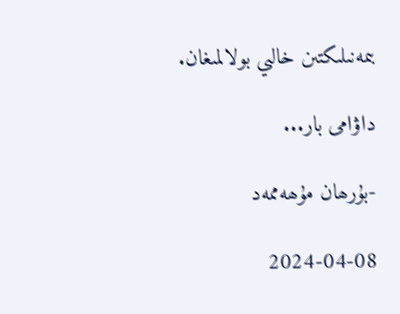بىمەنىلىكتىن خالىي بولالمىغان.

داۋامى بار...

-بۇرھان مۇھەممەد

2024-04-08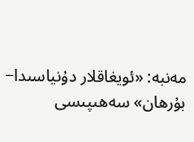مەنبە: «ئويغاقلار دۇنياسىدا− بۇرھان» سەھىپىسى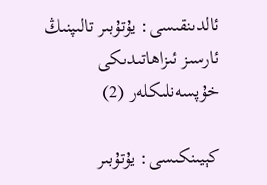ئالدىنقىسى: يۇتۇبىر تالىپنىڭ ئارسىز ئىزاھاتىدىكى خۇپسەنلىكلەر (2)

كېيىنكىسى: يۇتۇبىر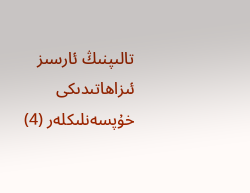تالىپنىڭ ئارسىز ئىزاھاتىدىكى خۇپسەنلىكلەر (4)